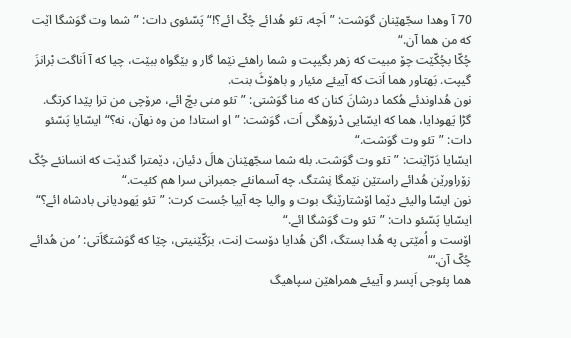70 آ وهدا سجّهێنان گوَشت: ”اَچه، تئو هُدائے چُکّ ائے؟!“ پَسّئوی دات: ”شما وت گوَشگا اێت که من هما آن.“
چُکّا بچُکّێت چۆ مبیت که زهر بگیپت و شما راهئے نێما گار و بێگواه ببێت، چیا که آ اَناگت بْرانزَ گیپت. بَهتاور هما اَنت که آییئے مئیار و باهۆٹَ بنت.
نون هُداوندئے هُکما درشانَ کنان که منا گوَشتی: ”تئو منی بچّ ائے، مرۆچی من ترا پێدا کرتگ.
گڑا یَهودایا، هما که ایسّایی دْرۆهگی اَت، گوَشت: ”او استاد! من وه نهآن، نه؟“ ایسّایا پَسّئو دات: ”تئو وت گوَشت.“
ایسّایا دَرّاێنت: ”تئو وت گوَشت. بله شما سجّهێنان هالَ دئیان، دێمترا گندێت که انسانئے چُکّ زۆراورێن هُدائے راستێن نێمگا نِشتگ. چه آسمانئے جمبرانی سرا هم کئیت.“
نون ایسّا والیئے دێما اۆشتارێنگ بوت و والیا چه آییا جُست کرت: ”تئو یَهودیانی بادشاه ائے؟“ ایسّایا پَسّئو دات: ”تئو وت گوَشگا ائے.“
اۆست و اُمێتی په هُدا بستگ، اگن هُدایا دۆست اِنت، برَکّێنیتی، چێا که گوَشتگاَتی: ’من هُدائے چُکّ آن.‘“
هما پئوجی اَپسر و آییئے همراهێن سپاهیگ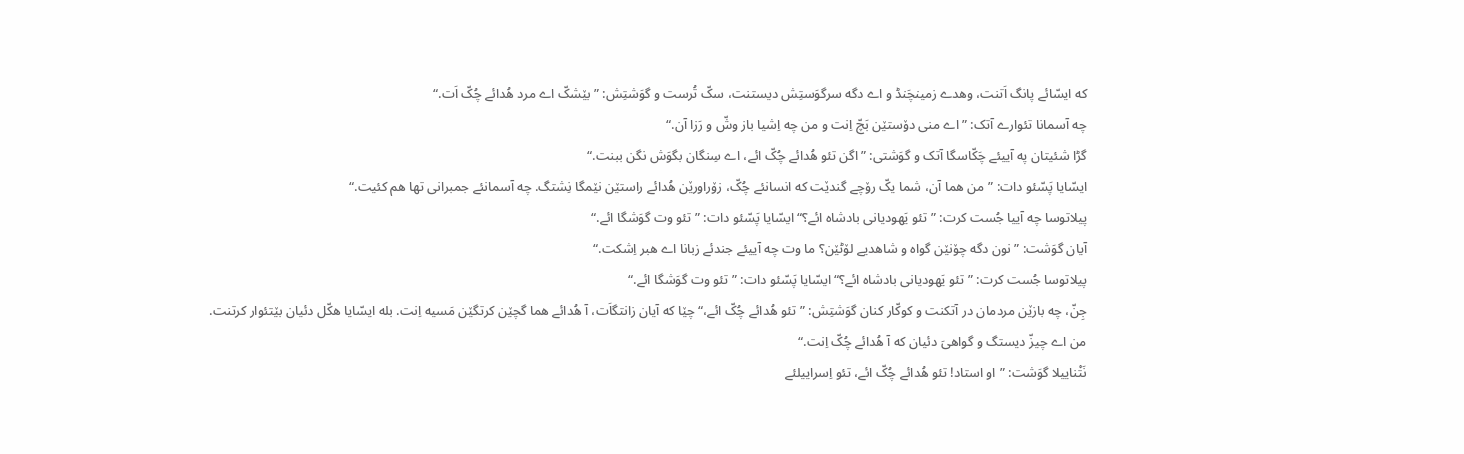که ایسّائے پانگ اَتنت، وهدے زمینچَنڈ و اے دگه سرگوَستِش دیستنت، سکّ تُرست و گوَشتِش: ”بێشکّ اے مرد هُدائے چُکّ اَت.“
چه آسمانا تئوارے آتک: ”اے منی دۆستێن بَچّ اِنت و من چه اِشیا باز وشّ و رَزا آن.“
گڑا شئیتان په آییئے چَکّاسگا آتک و گوَشتی: ”اگن تئو هُدائے چُکّ ائے، اے سِنگان بگوَش نگن ببنت.“
ایسّایا پَسّئو دات: ”من هما آن، شما یکّ رۆچے گندێت که انسانئے چُکّ، زۆراورێن هُدائے راستێن نێمگا نِشتگ. چه آسمانئے جمبرانی تها هم کئیت.“
پیلاتوسا چه آییا جُست کرت: ”تئو یَهودیانی بادشاه ائے؟“ ایسّایا پَسّئو دات: ”تئو وت گوَشگا ائے.“
آیان گوَشت: ”نون دگه چۆنێن گواه و شاهدیے لۆٹێن؟ ما وت چه آییئے جندئے زبانا اے هبر اِشکت.“
پیلاتوسا جُست کرت: ”تئو یَهودیانی بادشاه ائے؟“ ایسّایا پَسّئو دات: ”تئو وت گوَشگا ائے.“
جِنّ، چه بازێن مردمان در آتکنت و کوکّار کنان گوَشتِش: ”تئو هُدائے چُکّ ائے،“ چێا که آیان زانتگاَت، آ هُدائے هما گچێن کرتگێن مَسیه اِنت. بله ایسّایا هکّل دئیان بێتئوار کرتنت.
من اے چیزّ دیستگ و گواهیَ دئیان که آ هُدائے چُکّ اِنت.“
نَتْناییلا گوَشت: ”او استاد! تئو هُدائے چُکّ ائے، تئو اِسراییلئے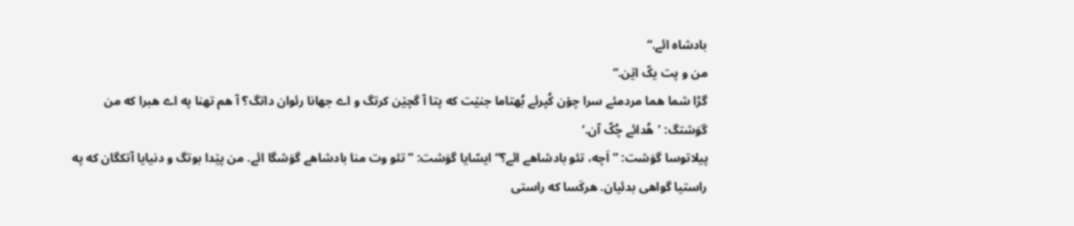بادشاه ائے.“
من و پت یکّ اێن.“
گڑا شما هما مردمئے سرا چۆن کُپرئے بُهتاما جنێت که پتا آ گچێن کرتگ و اے جهانا رئوان داتگ؟ آ هم تهنا په اے هبرا که من گوَشتگ: ’هُدائے چُکّ آن.‘
پیلاتوسا گوَشت: ”اَچه، تئو بادشاهے ائے؟“ ایسّایا گوَشت: ”تئو وت منا بادشاهے گوَشگا ائے. من پێدا بوتگ و دنیایا آتکگان که په راستیا گواهی بدئیان. هرکَسا که راستی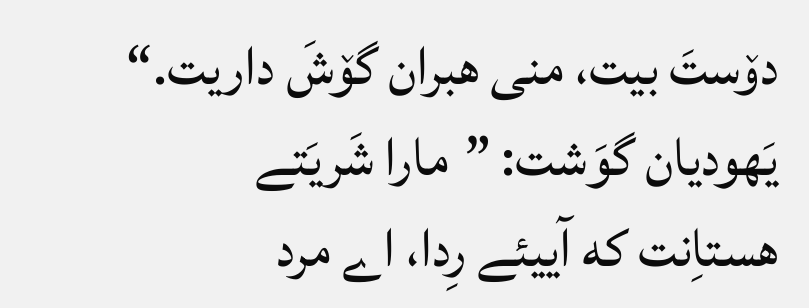دۆستَ بیت، منی هبران گۆشَ داریت.“
یَهودیان گوَشت: ”مارا شَریَتے هستاِنت که آییئے رِدا، اے مرد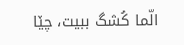الّما کُشگ ببیت، چێا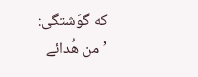که گوَشتگی: ’من هُدائے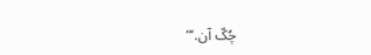چُکّ آن.‘“